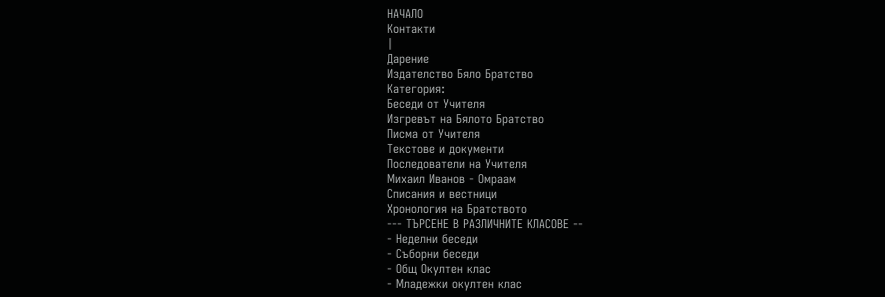НАЧАЛО
Контакти
|
Дарение
Издателство Бяло Братство
Категория:
Беседи от Учителя
Изгревът на Бялото Братство
Писма от Учителя
Текстове и документи
Последователи на Учителя
Михаил Иванов - Омраам
Списания и вестници
Хронология на Братството
--- ТЪРСЕНЕ В РАЗЛИЧНИТЕ КЛАСОВЕ --
- Неделни беседи
- Съборни беседи
- Общ Окултен клас
- Младежки окултен клас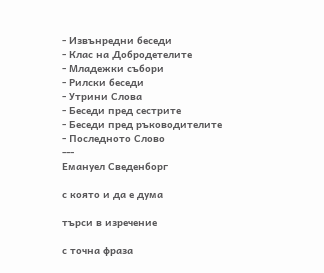- Извънредни беседи
- Клас на Добродетелите
- Младежки събори
- Рилски беседи
- Утрини Слова
- Беседи пред сестрите
- Беседи пред ръководителите
- Последното Слово
---
Емануел Сведенборг

с която и да е дума

търси в изречение

с точна фраза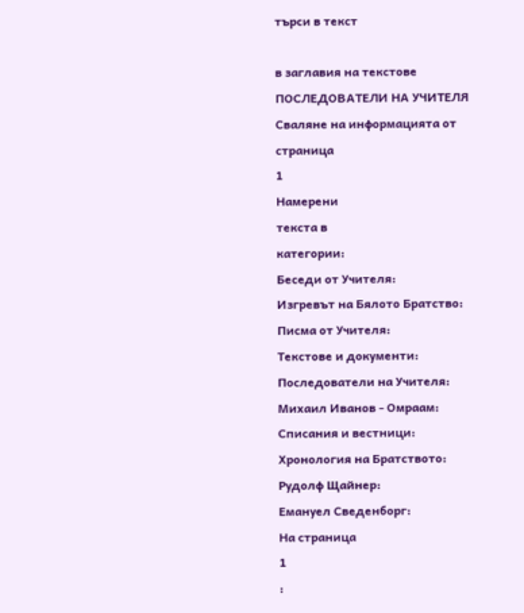търси в текст

в заглавия на текстове
ПОСЛЕДОВАТЕЛИ НА УЧИТЕЛЯ
Сваляне на информацията от
страница
1
Намерени
текста в
категории:
Беседи от Учителя:
Изгревът на Бялото Братство:
Писма от Учителя:
Текстове и документи:
Последователи на Учителя:
Михаил Иванов - Омраам:
Списания и вестници:
Хронология на Братството:
Рудолф Щайнер:
Емануел Сведенборг:
На страница
1
: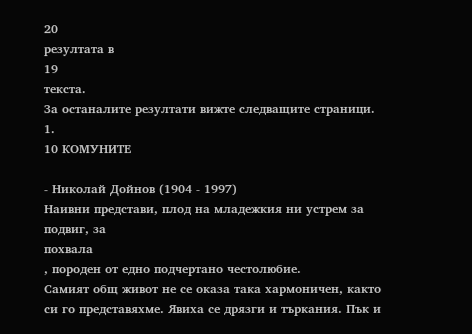20
резултата в
19
текста.
За останалите резултати вижте следващите страници.
1.
10 КОМУНИТЕ

- Николай Дойнов (1904 - 1997)
Наивни представи, плод на младежкия ни устрем за подвиг, за
похвала
, породен от едно подчертано честолюбие.
Самият общ живот не се оказа така хармоничен, както си го представяхме. Явиха се дрязги и търкания. Пък и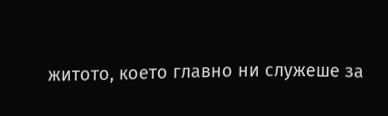житото, което главно ни служеше за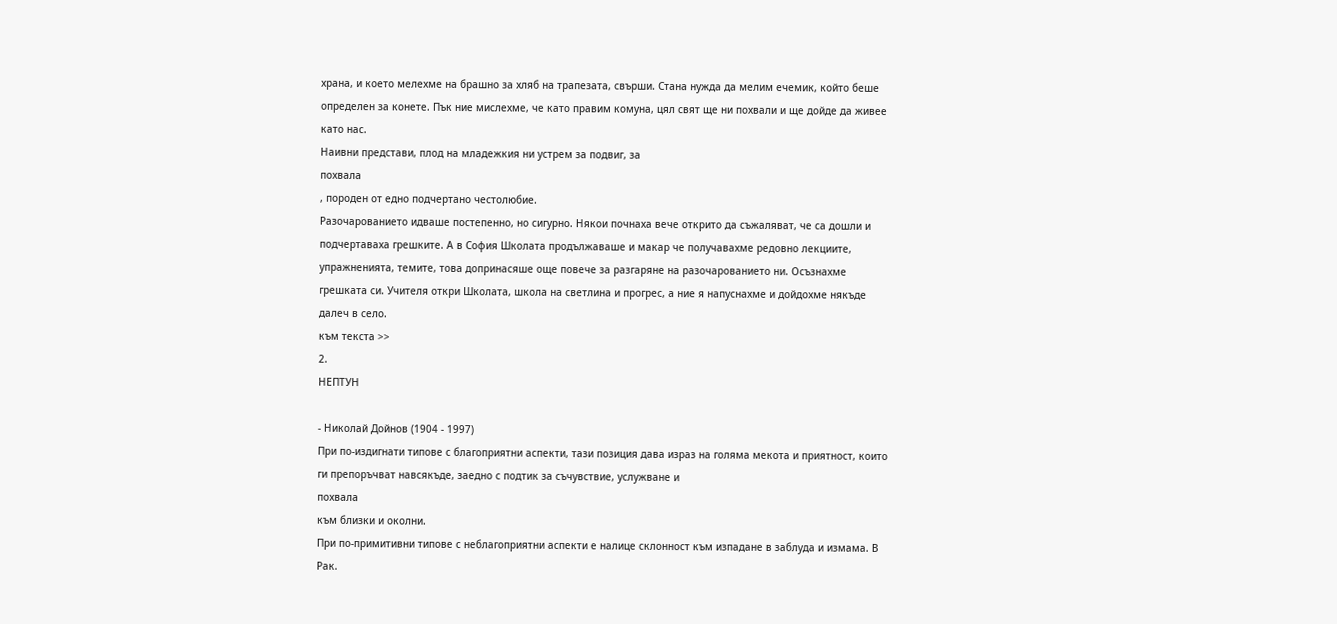храна, и което мелехме на брашно за хляб на трапезата, свърши. Стана нужда да мелим ечемик, който беше определен за конете. Пък ние мислехме, че като правим комуна, цял свят ще ни похвали и ще дойде да живее като нас.
Наивни представи, плод на младежкия ни устрем за подвиг, за
похвала
, породен от едно подчертано честолюбие.
Разочарованието идваше постепенно, но сигурно. Някои почнаха вече открито да съжаляват, че са дошли и подчертаваха грешките. А в София Школата продължаваше и макар че получавахме редовно лекциите, упражненията, темите, това допринасяше още повече за разгаряне на разочарованието ни. Осъзнахме грешката си. Учителя откри Школата, школа на светлина и прогрес, а ние я напуснахме и дойдохме някъде далеч в село.
към текста >>
2.
НЕПТУН

- Николай Дойнов (1904 - 1997)
При по-издигнати типове с благоприятни аспекти, тази позиция дава израз на голяма мекота и приятност, които ги препоръчват навсякъде, заедно с подтик за съчувствие, услужване и
похвала
към близки и околни.
При по-примитивни типове с неблагоприятни аспекти е налице склонност към изпадане в заблуда и измама. В Рак.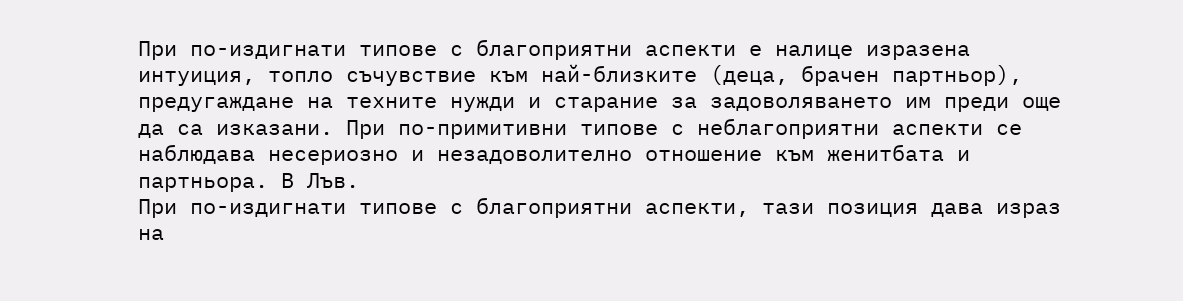При по-издигнати типове с благоприятни аспекти е налице изразена интуиция, топло съчувствие към най-близките (деца, брачен партньор), предугаждане на техните нужди и старание за задоволяването им преди още да са изказани. При по-примитивни типове с неблагоприятни аспекти се наблюдава несериозно и незадоволително отношение към женитбата и партньора. В Лъв.
При по-издигнати типове с благоприятни аспекти, тази позиция дава израз на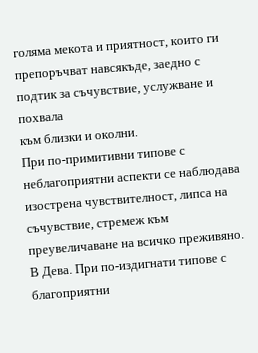голяма мекота и приятност, които ги препоръчват навсякъде, заедно с подтик за съчувствие, услужване и
похвала
към близки и околни.
При по-примитивни типове с неблагоприятни аспекти се наблюдава изострена чувствителност, липса на съчувствие, стремеж към преувеличаване на всичко преживяно. В Дева. При по-издигнати типове с благоприятни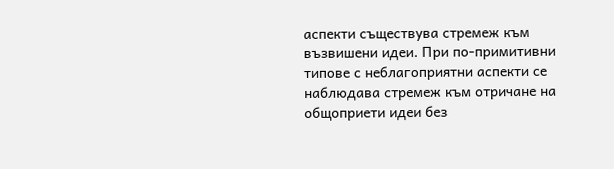аспекти съществува стремеж към възвишени идеи. При по-примитивни типове с неблагоприятни аспекти се наблюдава стремеж към отричане на общоприети идеи без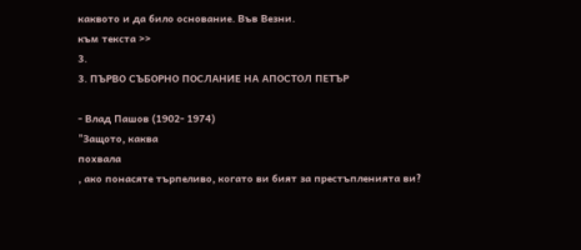каквото и да било основание. Във Везни.
към текста >>
3.
3. ПЪРВО СЪБОРНО ПОСЛАНИЕ НА АПОСТОЛ ПЕТЪР

- Влад Пашов (1902- 1974)
"Защото, каква
похвала
, ако понасяте търпеливо, когато ви бият за престъпленията ви?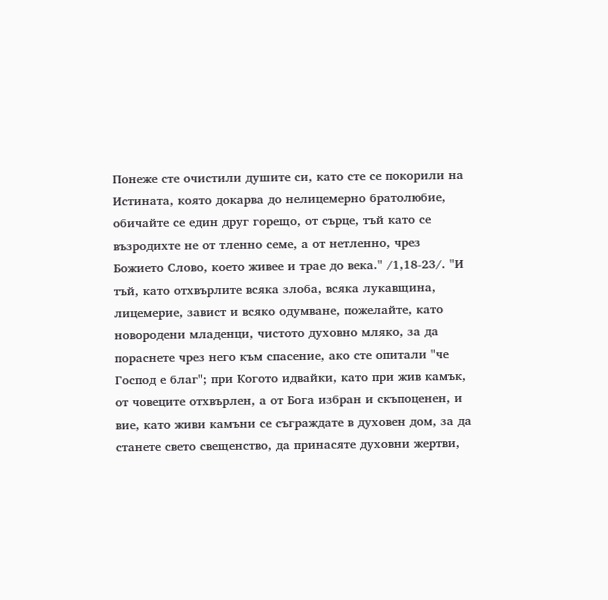Понеже сте очистили душите си, като сте се покорили на Истината, която докарва до нелицемерно братолюбие, обичайте се един друг горещо, от сърце, тъй като се възродихте не от тленно семе, а от нетленно, чрез Божието Слово, което живее и трае до века." /1,18-23/. "И тъй, като отхвърлите всяка злоба, всяка лукавщина, лицемерие, завист и всяко одумване, пожелайте, като новородени младенци, чистото духовно мляко, за да пораснете чрез него към спасение, ако сте опитали "че Господ е благ"; при Когото идвайки, като при жив камък, от човеците отхвърлен, а от Бога избран и скъпоценен, и вие, като живи камъни се съграждате в духовен дом, за да станете свето свещенство, да принасяте духовни жертви,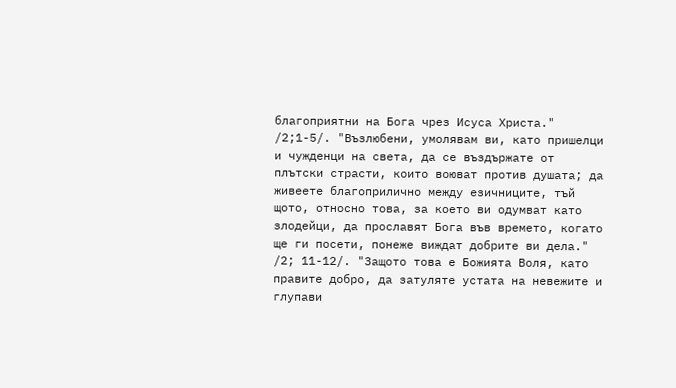благоприятни на Бога чрез Исуса Христа." /2;1-5/. "Възлюбени, умолявам ви, като пришелци и чужденци на света, да се въздържате от плътски страсти, които воюват против душата; да живеете благоприлично между езичниците, тъй щото, относно това, за което ви одумват като злодейци, да прославят Бога във времето, когато ще ги посети, понеже виждат добрите ви дела." /2; 11-12/. "Защото това е Божията Воля, като правите добро, да затуляте устата на невежите и глупави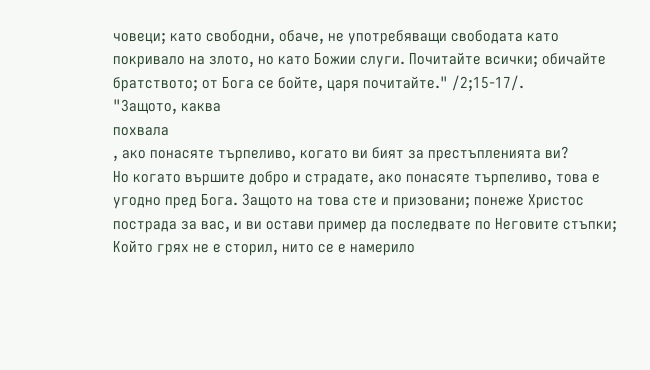човеци; като свободни, обаче, не употребяващи свободата като покривало на злото, но като Божии слуги. Почитайте всички; обичайте братството; от Бога се бойте, царя почитайте." /2;15-17/.
"Защото, каква
похвала
, ако понасяте търпеливо, когато ви бият за престъпленията ви?
Но когато вършите добро и страдате, ако понасяте търпеливо, това е угодно пред Бога. Защото на това сте и призовани; понеже Христос пострада за вас, и ви остави пример да последвате по Неговите стъпки; Който грях не е сторил, нито се е намерило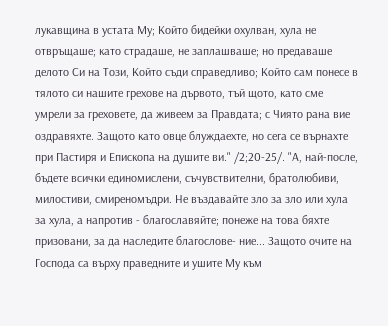лукавщина в устата Му; Който бидейки охулван, хула не отвръщаше; като страдаше, не заплашваше; но предаваше делото Си на Този, Който съди справедливо; Който сам понесе в тялото си нашите грехове на дървото, тъй щото, като сме умрели за греховете, да живеем за Правдата; с Чиято рана вие оздравяхте. Защото като овце блуждаехте, но сега се върнахте при Пастиря и Епископа на душите ви." /2;20-25/. "А, най-после, бъдете всички единомислени, съчувствителни, братолюбиви, милостиви, смиреномъдри. Не въздавайте зло за зло или хула за хула, а напротив - благославяйте; понеже на това бяхте призовани, за да наследите благослове- ние... Защото очите на Господа са върху праведните и ушите Му към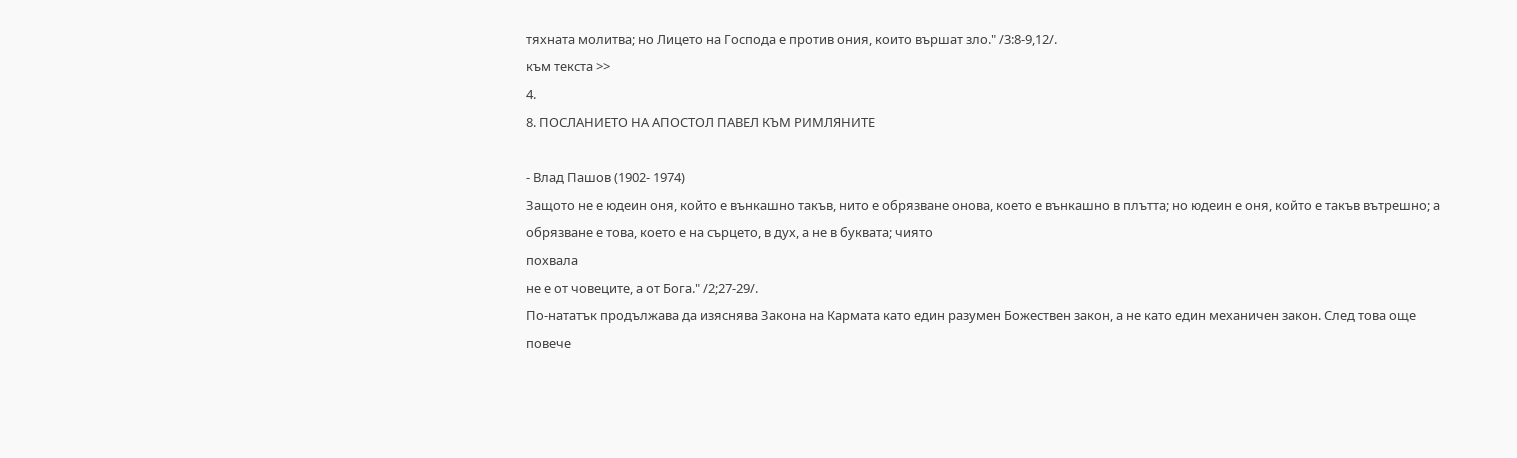тяхната молитва; но Лицето на Господа е против ония, които вършат зло." /3:8-9,12/.
към текста >>
4.
8. ПОСЛАНИЕТО НА АПОСТОЛ ПАВЕЛ КЪМ РИМЛЯНИТЕ

- Влад Пашов (1902- 1974)
Защото не е юдеин оня, който е вънкашно такъв, нито е обрязване онова, което е вънкашно в плътта; но юдеин е оня, който е такъв вътрешно; а обрязване е това, което е на сърцето, в дух, а не в буквата; чиято
похвала
не е от човеците, а от Бога." /2;27-29/.
По-нататък продължава да изяснява Закона на Кармата като един разумен Божествен закон, а не като един механичен закон. След това още повече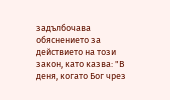задълбочава обяснението за действието на този закон, като казва: "В деня, когато Бог чрез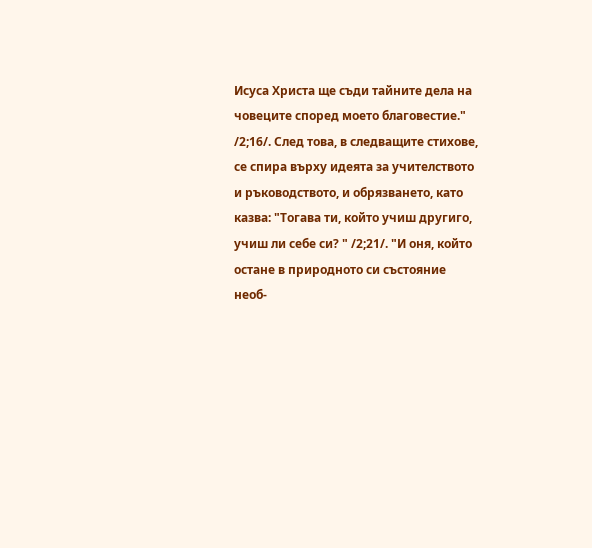Исуса Христа ще съди тайните дела на човеците според моето благовестие." /2;16/. След това, в следващите стихове, се спира върху идеята за учителството и ръководството, и обрязването, като казва: "Тогава ти, който учиш другиго, учиш ли себе си? " /2;21/. "И оня, който остане в природното си състояние необ-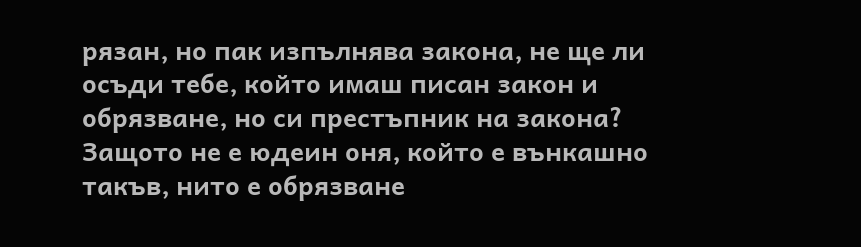рязан, но пак изпълнява закона, не ще ли осъди тебе, който имаш писан закон и обрязване, но си престъпник на закона?
Защото не е юдеин оня, който е вънкашно такъв, нито е обрязване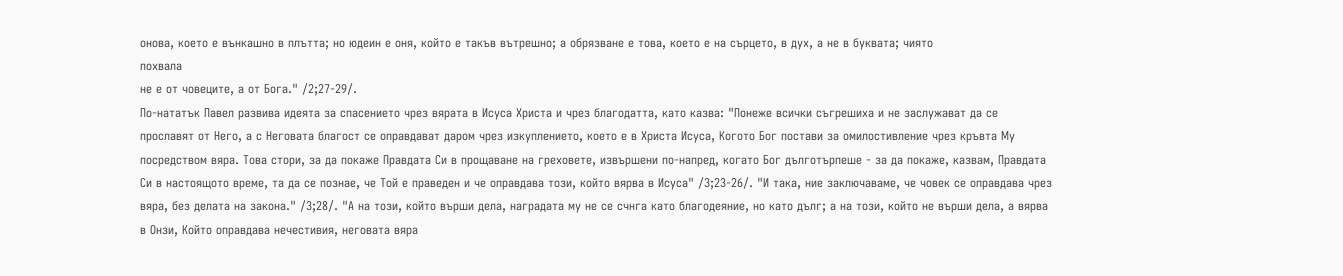онова, което е вънкашно в плътта; но юдеин е оня, който е такъв вътрешно; а обрязване е това, което е на сърцето, в дух, а не в буквата; чиято
похвала
не е от човеците, а от Бога." /2;27-29/.
По-нататък Павел развива идеята за спасението чрез вярата в Исуса Христа и чрез благодатта, като казва: "Понеже всички съгрешиха и не заслужават да се прославят от Него, а с Неговата благост се оправдават даром чрез изкуплението, което е в Христа Исуса, Когото Бог постави за омилостивление чрез кръвта Му посредством вяра. Това стори, за да покаже Правдата Си в прощаване на греховете, извършени по-напред, когато Бог дълготърпеше - за да покаже, казвам, Правдата Си в настоящото време, та да се познае, че Той е праведен и че оправдава този, който вярва в Исуса" /3;23-26/. "И така, ние заключаваме, че човек се оправдава чрез вяра, без делата на закона." /3;28/. "А на този, който върши дела, наградата му не се счнга като благодеяние, но като дълг; а на този, който не върши дела, а вярва в Онзи, Който оправдава нечестивия, неговата вяра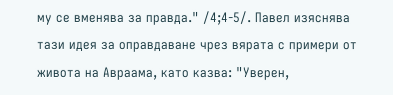му се вменява за правда." /4;4-5/. Павел изяснява тази идея за оправдаване чрез вярата с примери от живота на Авраама, като казва: "Уверен,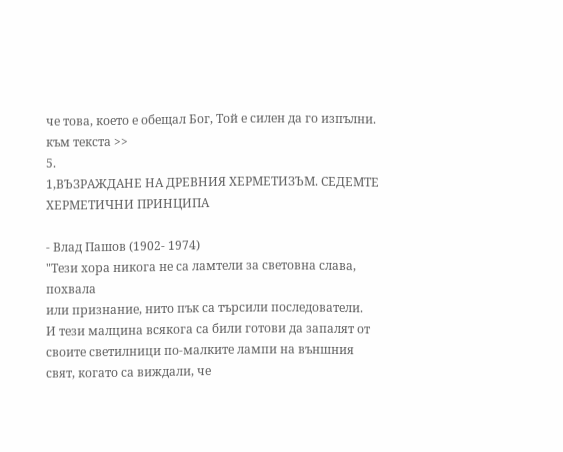че това, което е обещал Бог, Той е силен да го изпълни.
към текста >>
5.
1,ВЪЗРАЖДАНЕ НА ДРЕВНИЯ ХЕРМЕТИЗЪМ. СЕДЕМТЕ ХЕРМЕТИЧНИ ПРИНЦИПА

- Влад Пашов (1902- 1974)
"Тези хора никога не са ламтели за световна слава,
похвала
или признание, нито пък са търсили последователи.
И тези малцина всякога са били готови да запалят от своите светилници по-малките лампи на външния свят, когато са виждали, че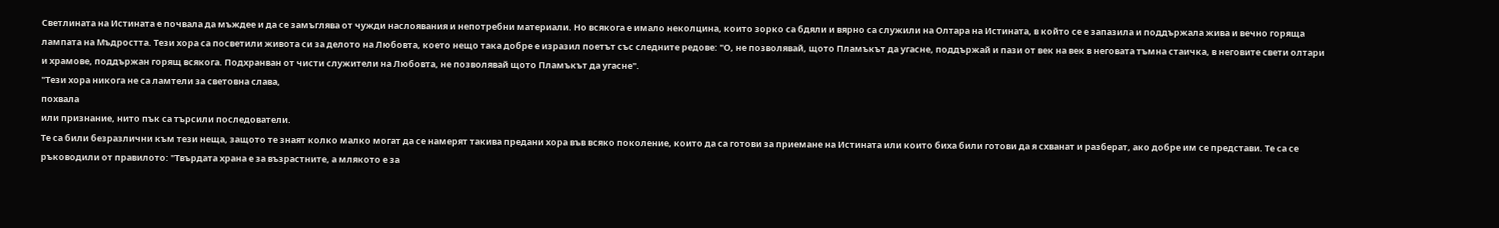Светлината на Истината е почвала да мъждее и да се замъглява от чужди наслоявания и непотребни материали. Но всякога е имало неколцина, които зорко са бдяли и вярно са служили на Олтара на Истината, в който се е запазила и поддържала жива и вечно горяща лампата на Мъдростта. Тези хора са посветили живота си за делото на Любовта, което нещо така добре е изразил поетът със следните редове: "О, не позволявай, щото Пламъкът да угасне, поддържай и пази от век на век в неговата тъмна стаичка, в неговите свети олтари и храмове, поддържан горящ всякога. Подхранван от чисти служители на Любовта, не позволявай щото Пламъкът да угасне".
"Тези хора никога не са ламтели за световна слава,
похвала
или признание, нито пък са търсили последователи.
Те са били безразлични към тези неща, защото те знаят колко малко могат да се намерят такива предани хора във всяко поколение, които да са готови за приемане на Истината или които биха били готови да я схванат и разберат, ако добре им се представи. Те са се ръководили от правилото: "Твърдата храна е за възрастните, а млякото е за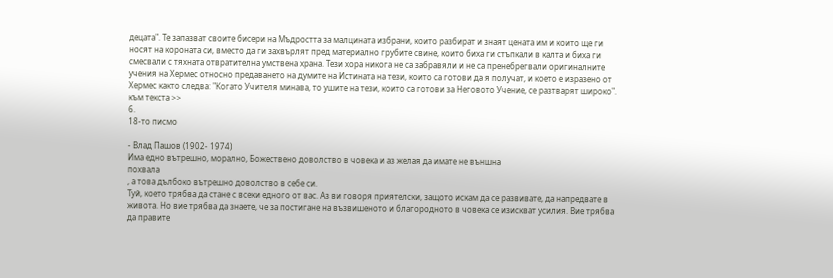децата". Те запазват своите бисери на Мъдростта за малцината избрани, които разбират и знаят цената им и които ще ги носят на короната си, вместо да ги захвърлят пред материално грубите свине, които биха ги стъпкали в калта и биха ги смесвали с тяхната отвратителна умствена храна. Тези хора никога не са забравяли и не са пренебрегвали оригиналните учения на Хермес относно предаването на думите на Истината на тези, които са готови да я получат, и което е изразено от Хермес както следва: "Когато Учителя минава, то ушите на тези, които са готови за Неговото Учение, се разтварят широко".
към текста >>
6.
18-то писмо

- Влад Пашов (1902- 1974)
Има едно вътрешно, морално, Божествено доволство в човека и аз желая да имате не външна
похвала
, а това дълбоко вътрешно доволство в себе си.
Туй, което трябва да стане с всеки едного от вас. Аз ви говоря приятелски, защото искам да се развивате, да напредвате в живота. Но вие трябва да знаете, че за постигане на възвишеното и благородното в човека се изискват усилия. Вие трябва да правите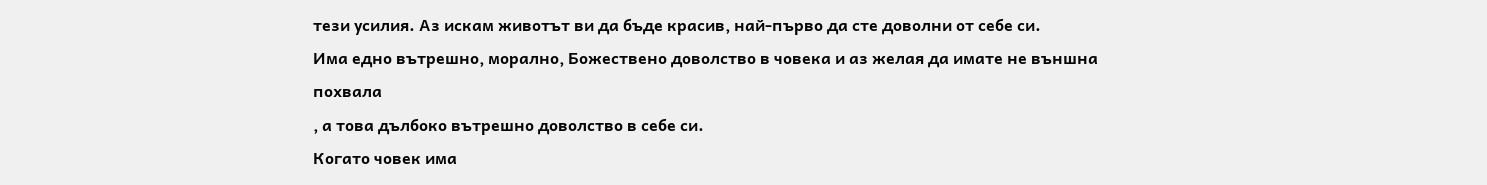тези усилия. Аз искам животът ви да бъде красив, най-първо да сте доволни от себе си.
Има едно вътрешно, морално, Божествено доволство в човека и аз желая да имате не външна
похвала
, а това дълбоко вътрешно доволство в себе си.
Когато човек има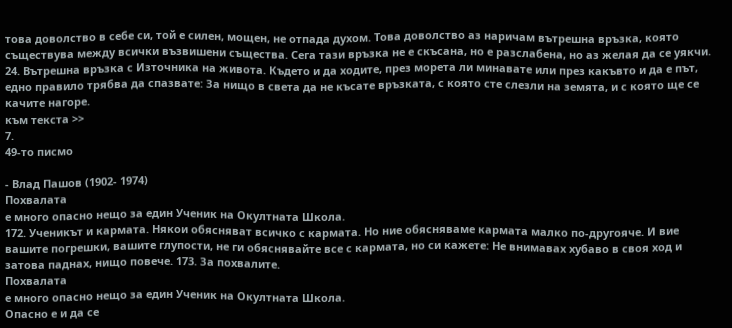това доволство в себе си, той е силен, мощен, не отпада духом. Това доволство аз наричам вътрешна връзка, която съществува между всички възвишени същества. Сега тази връзка не е скъсана, но е разслабена, но аз желая да се уякчи. 24. Вътрешна връзка с Източника на живота. Където и да ходите, през морета ли минавате или през какъвто и да е път, едно правило трябва да спазвате: За нищо в света да не късате връзката, с която сте слезли на земята, и с която ще се качите нагоре.
към текста >>
7.
49-то писмо

- Влад Пашов (1902- 1974)
Похвалата
е много опасно нещо за един Ученик на Окултната Школа.
172. Ученикът и кармата. Някои обясняват всичко с кармата. Но ние обясняваме кармата малко по-другояче. И вие вашите погрешки, вашите глупости, не ги обяснявайте все с кармата, но си кажете: Не внимавах хубаво в своя ход и затова паднах, нищо повече. 173. За похвалите.
Похвалата
е много опасно нещо за един Ученик на Окултната Школа.
Опасно е и да се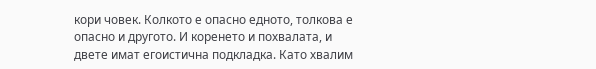кори човек. Колкото е опасно едното, толкова е опасно и другото. И коренето и похвалата, и двете имат егоистична подкладка. Като хвалим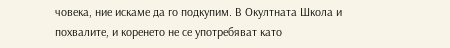човека, ние искаме да го подкупим. В Окултната Школа и похвалите, и коренето не се употребяват като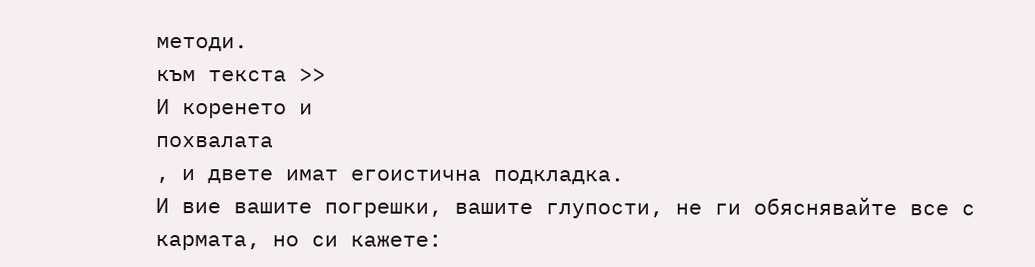методи.
към текста >>
И коренето и
похвалата
, и двете имат егоистична подкладка.
И вие вашите погрешки, вашите глупости, не ги обяснявайте все с кармата, но си кажете: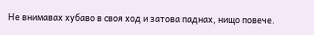Не внимавах хубаво в своя ход и затова паднах, нищо повече.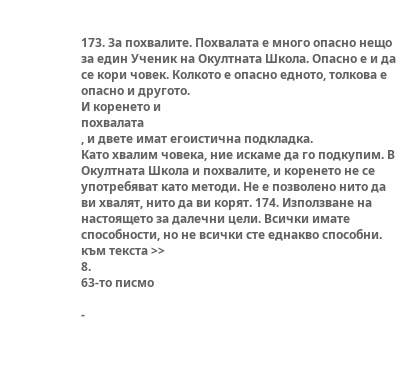173. За похвалите. Похвалата е много опасно нещо за един Ученик на Окултната Школа. Опасно е и да се кори човек. Колкото е опасно едното, толкова е опасно и другото.
И коренето и
похвалата
, и двете имат егоистична подкладка.
Като хвалим човека, ние искаме да го подкупим. В Окултната Школа и похвалите, и коренето не се употребяват като методи. Не е позволено нито да ви хвалят, нито да ви корят. 174. Използване на настоящето за далечни цели. Всички имате способности, но не всички сте еднакво способни.
към текста >>
8.
63-то писмо

-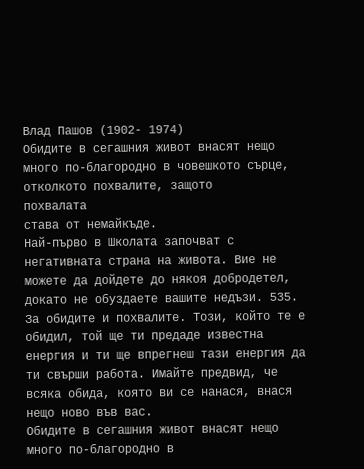Влад Пашов (1902- 1974)
Обидите в сегашния живот внасят нещо много по-благородно в човешкото сърце, отколкото похвалите, защото
похвалата
става от немайкъде.
Най-първо в Школата започват с негативната страна на живота. Вие не можете да дойдете до някоя добродетел, докато не обуздаете вашите недъзи. 535. За обидите и похвалите. Този, който те е обидил, той ще ти предаде известна енергия и ти ще впрегнеш тази енергия да ти свърши работа. Имайте предвид, че всяка обида, която ви се нанася, внася нещо ново във вас.
Обидите в сегашния живот внасят нещо много по-благородно в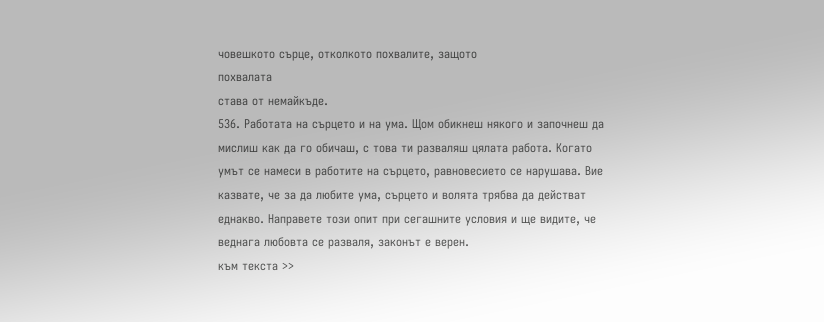човешкото сърце, отколкото похвалите, защото
похвалата
става от немайкъде.
536. Работата на сърцето и на ума. Щом обикнеш някого и започнеш да мислиш как да го обичаш, с това ти разваляш цялата работа. Когато умът се намеси в работите на сърцето, равновесието се нарушава. Вие казвате, че за да любите ума, сърцето и волята трябва да действат еднакво. Направете този опит при сегашните условия и ще видите, че веднага любовта се разваля, законът е верен.
към текста >>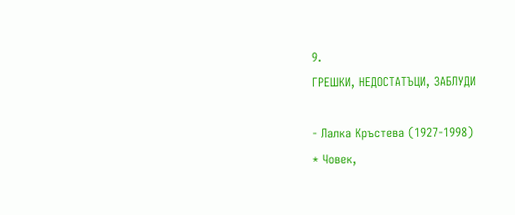9.
ГРЕШКИ, НЕДОСТАТЪЦИ, ЗАБЛУДИ

- Лалка Кръстева (1927-1998)
* Човек,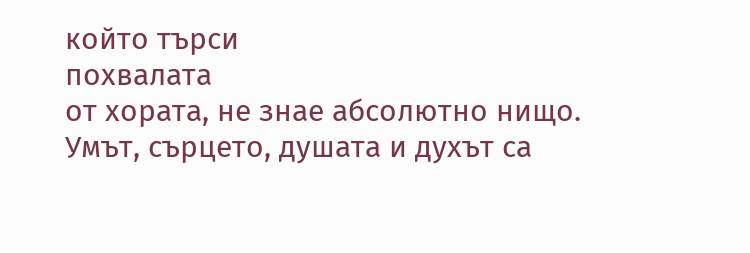който търси
похвалата
от хората, не знае абсолютно нищо.
Умът, сърцето, душата и духът са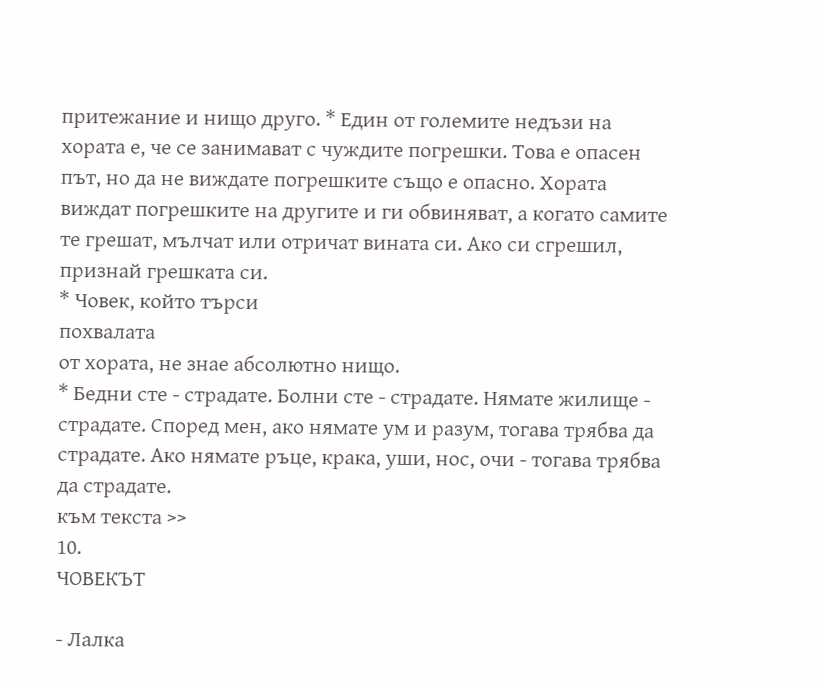притежание и нищо друго. * Един от големите недъзи на хората е, че се занимават с чуждите погрешки. Това е опасен път, но да не виждате погрешките също е опасно. Хората виждат погрешките на другите и ги обвиняват, а когато самите те грешат, мълчат или отричат вината си. Ако си сгрешил, признай грешката си.
* Човек, който търси
похвалата
от хората, не знае абсолютно нищо.
* Бедни сте - страдате. Болни сте - страдате. Нямате жилище - страдате. Според мен, ако нямате ум и разум, тогава трябва да страдате. Ако нямате ръце, крака, уши, нос, очи - тогава трябва да страдате.
към текста >>
10.
ЧОВЕКЪТ

- Лалка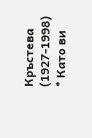Кръстева (1927-1998)
* Като ви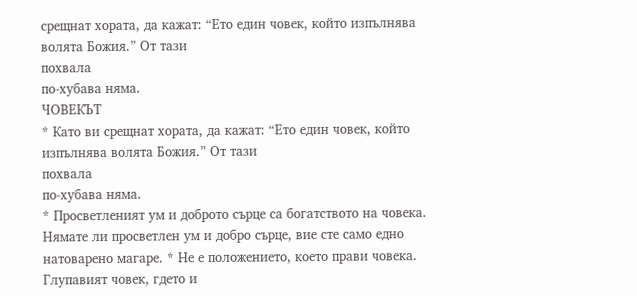срещнат хората, да кажат: “Ето един човек, който изпълнява волята Божия.” От тази
похвала
по-хубава няма.
ЧОВЕКЪТ
* Като ви срещнат хората, да кажат: “Ето един човек, който изпълнява волята Божия.” От тази
похвала
по-хубава няма.
* Просветленият ум и доброто сърце са богатството на човека. Нямате ли просветлен ум и добро сърце, вие сте само едно натоварено магаре. * Не е положението, което прави човека. Глупавият човек, гдето и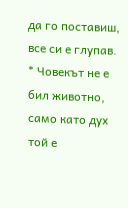да го поставиш, все си е глупав. * Човекът не е бил животно, само като дух той е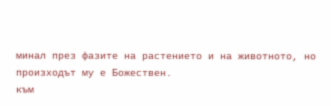минал през фазите на растението и на животното, но произходът му е Божествен.
към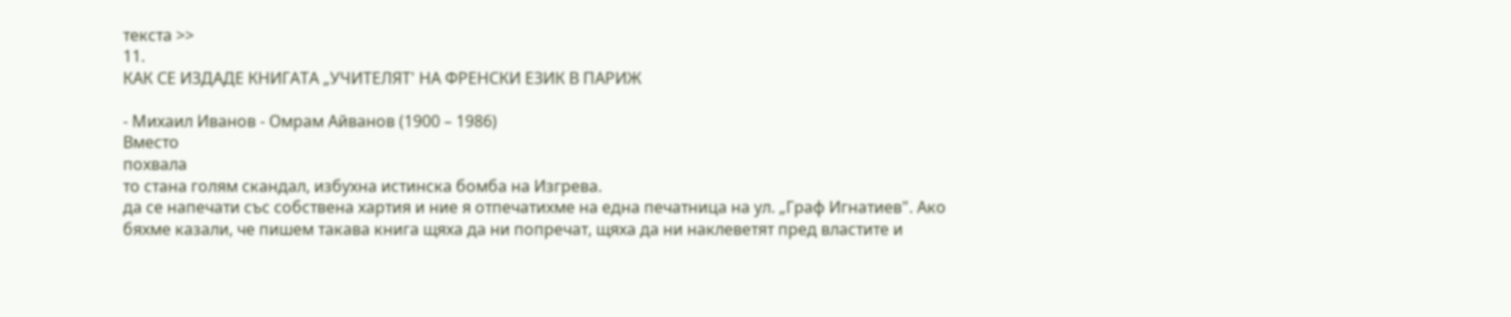текста >>
11.
КАК СЕ ИЗДАДЕ КНИГАТА „УЧИТЕЛЯТ' НА ФРЕНСКИ ЕЗИК В ПАРИЖ

- Михаил Иванов - Омрам Айванов (1900 – 1986)
Вместо
похвала
то стана голям скандал, избухна истинска бомба на Изгрева.
да се напечати със собствена хартия и ние я отпечатихме на една печатница на ул. „Граф Игнатиев". Ако бяхме казали, че пишем такава книга щяха да ни попречат, щяха да ни наклеветят пред властите и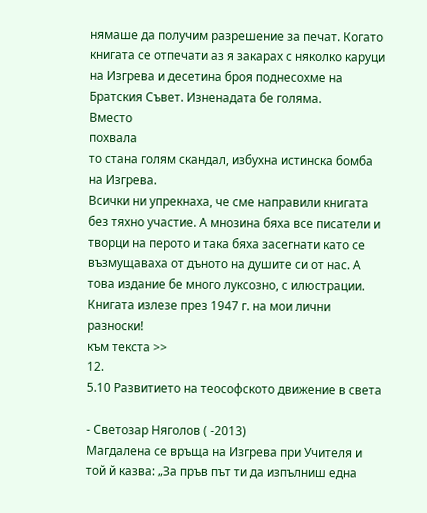нямаше да получим разрешение за печат. Когато книгата се отпечати аз я закарах с няколко каруци на Изгрева и десетина броя поднесохме на Братския Съвет. Изненадата бе голяма.
Вместо
похвала
то стана голям скандал, избухна истинска бомба на Изгрева.
Всички ни упрекнаха, че сме направили книгата без тяхно участие. А мнозина бяха все писатели и творци на перото и така бяха засегнати като се възмущаваха от дъното на душите си от нас. А това издание бе много луксозно, с илюстрации. Книгата излезе през 1947 г. на мои лични разноски!
към текста >>
12.
5.10 Развитието на теософското движение в света

- Светозар Няголов ( -2013)
Магдалена се връща на Изгрева при Учителя и той й казва: „За пръв път ти да изпълниш една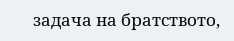задача на братството,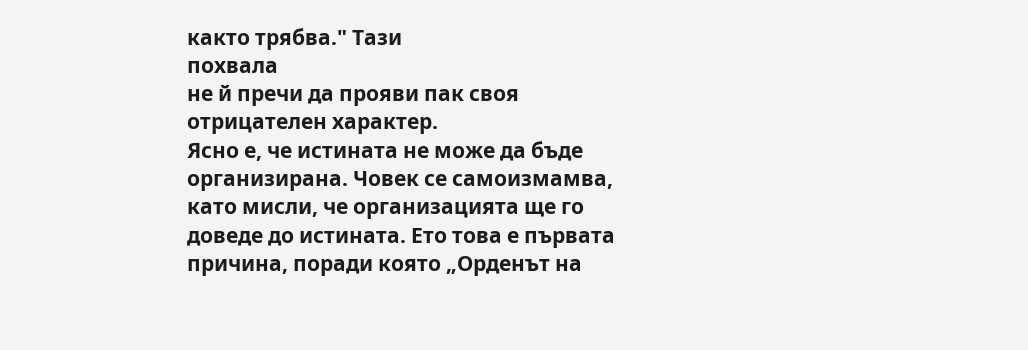както трябва." Тази
похвала
не й пречи да прояви пак своя отрицателен характер.
Ясно е, че истината не може да бъде организирана. Човек се самоизмамва, като мисли, че организацията ще го доведе до истината. Ето това е първата причина, поради която „Орденът на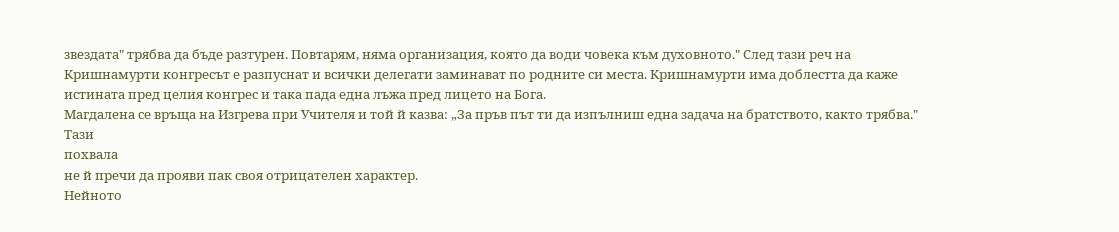звездата" трябва да бъде разтурен. Повтарям, няма организация, която да води човека към духовното." След тази реч на Кришнамурти конгресът е разпуснат и всички делегати заминават по родните си места. Кришнамурти има доблестта да каже истината пред целия конгрес и така пада една лъжа пред лицето на Бога.
Магдалена се връща на Изгрева при Учителя и той й казва: „За пръв път ти да изпълниш една задача на братството, както трябва." Тази
похвала
не й пречи да прояви пак своя отрицателен характер.
Нейното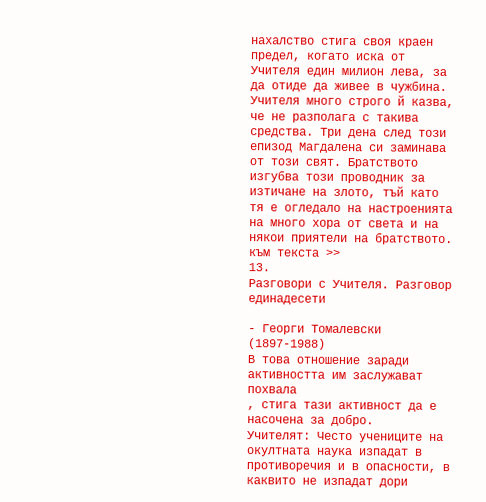нахалство стига своя краен предел, когато иска от Учителя един милион лева, за да отиде да живее в чужбина. Учителя много строго й казва, че не разполага с такива средства. Три дена след този епизод Магдалена си заминава от този свят. Братството изгубва този проводник за изтичане на злото, тъй като тя е огледало на настроенията на много хора от света и на някои приятели на братството.
към текста >>
13.
Разговори с Учителя. Разговор единадесети

- Георги Томалевски (1897-1988)
В това отношение заради активността им заслужават
похвала
, стига тази активност да е насочена за добро.
Учителят: Често учениците на окултната наука изпадат в противоречия и в опасности, в каквито не изпадат дори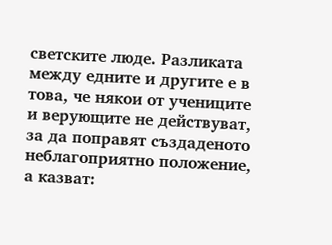светските люде. Разликата между едните и другите е в това, че някои от учениците и верующите не действуват, за да поправят създаденото неблагоприятно положение, а казват: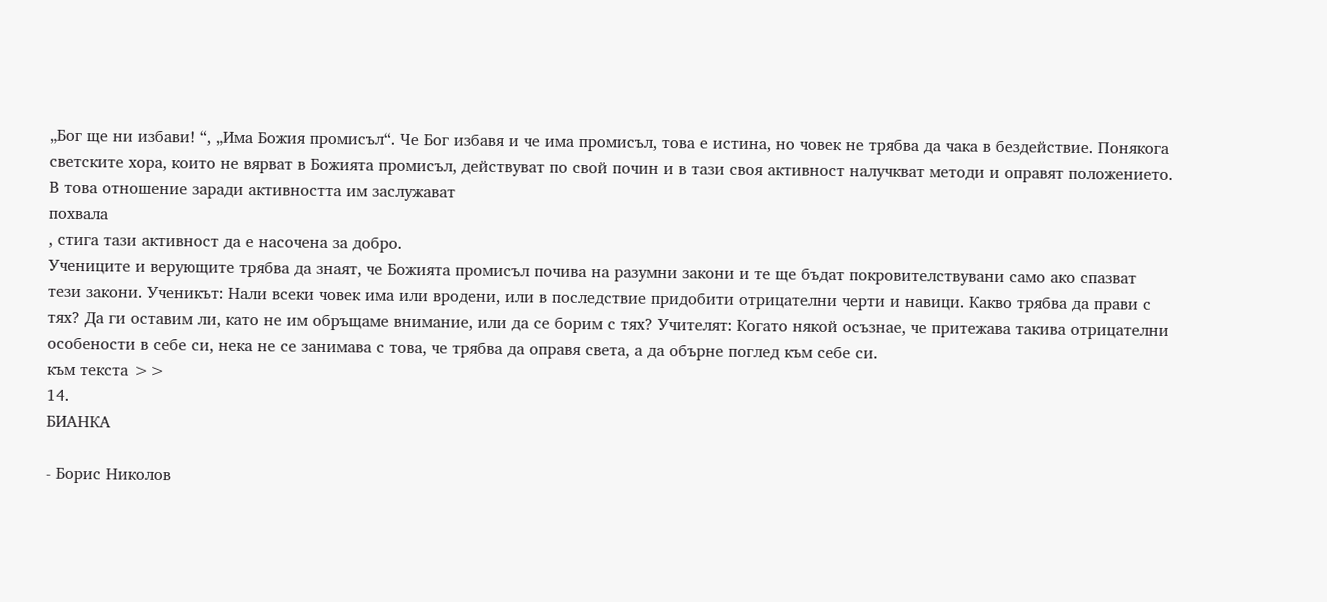„Бог ще ни избави! “, „Има Божия промисъл“. Че Бог избавя и че има промисъл, това е истина, но човек не трябва да чака в бездействие. Понякога светските хора, които не вярват в Божията промисъл, действуват по свой почин и в тази своя активност налучкват методи и оправят положението.
В това отношение заради активността им заслужават
похвала
, стига тази активност да е насочена за добро.
Учениците и верующите трябва да знаят, че Божията промисъл почива на разумни закони и те ще бъдат покровителствувани само ако спазват тези закони. Ученикът: Нали всеки човек има или вродени, или в последствие придобити отрицателни черти и навици. Какво трябва да прави с тях? Да ги оставим ли, като не им обръщаме внимание, или да се борим с тях? Учителят: Когато някой осъзнае, че притежава такива отрицателни особености в себе си, нека не се занимава с това, че трябва да оправя света, а да обърне поглед към себе си.
към текста >>
14.
БИАНКА

- Борис Николов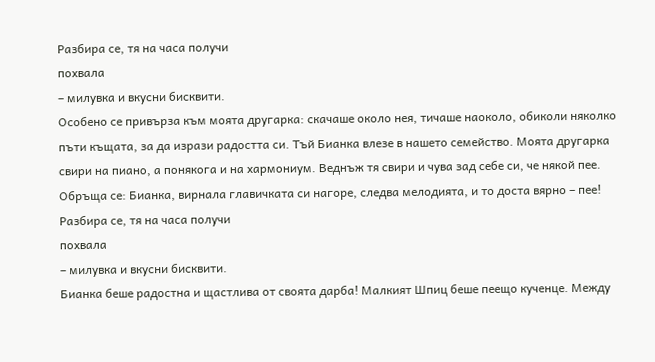Разбира се, тя на часа получи
похвала
– милувка и вкусни бисквити.
Особено се привърза към моята другарка: скачаше около нея, тичаше наоколо, обиколи няколко пъти къщата, за да изрази радостта си. Тъй Бианка влезе в нашето семейство. Моята другарка свири на пиано, а понякога и на хармониум. Веднъж тя свири и чува зад себе си, че някой пее. Обръща се: Бианка, вирнала главичката си нагоре, следва мелодията, и то доста вярно – пее!
Разбира се, тя на часа получи
похвала
– милувка и вкусни бисквити.
Бианка беше радостна и щастлива от своята дарба! Малкият Шпиц беше пеещо кученце. Между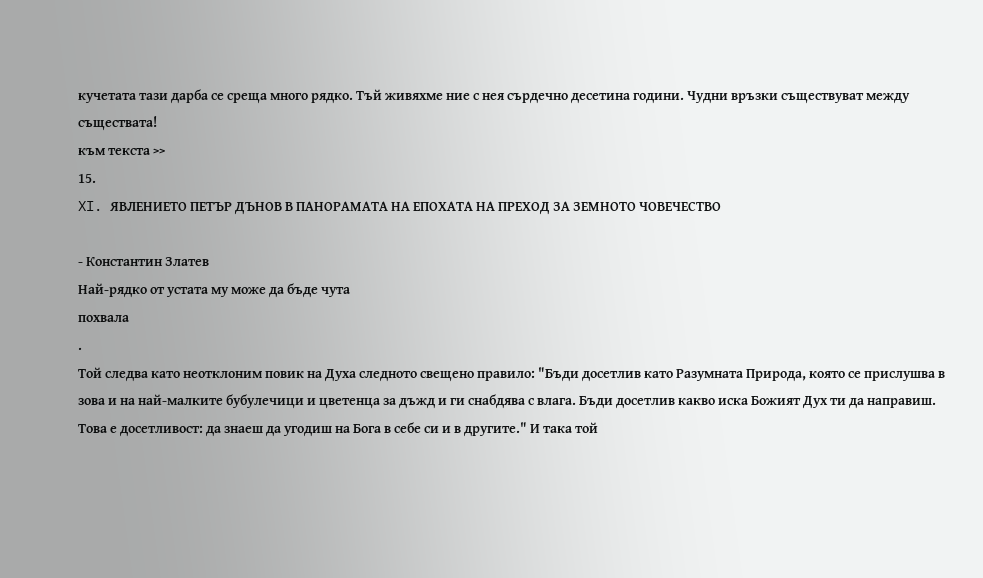кучетата тази дарба се среща много рядко. Тъй живяхме ние с нея сърдечно десетина години. Чудни връзки съществуват между съществата!
към текста >>
15.
XI. ЯВЛЕНИЕТО ПЕТЪР ДЪНОВ В ПАНОРАМАТА НА ЕПОХАТА НА ПРЕХОД ЗА ЗЕМНОТО ЧОВЕЧЕСТВО

- Константин Златев
Най-рядко от устата му може да бъде чута
похвала
.
Той следва като неотклоним повик на Духа следното свещено правило: "Бъди досетлив като Разумната Природа, която се прислушва в зова и на най-малките бубулечици и цветенца за дъжд и ги снабдява с влага. Бъди досетлив какво иска Божият Дух ти да направиш. Това е досетливост: да знаеш да угодиш на Бога в себе си и в другите." И така той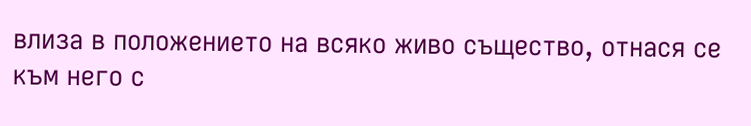влиза в положението на всяко живо същество, отнася се към него с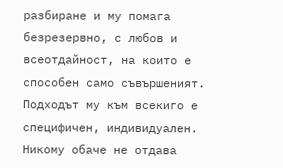разбиране и му помага безрезервно, с любов и всеотдайност, на които е способен само съвършеният. Подходът му към всекиго е специфичен, индивидуален. Никому обаче не отдава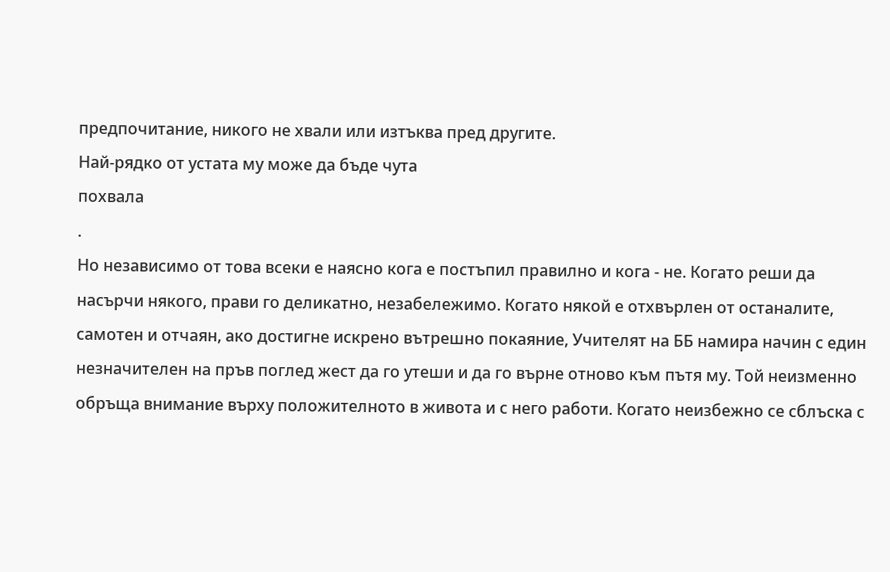предпочитание, никого не хвали или изтъква пред другите.
Най-рядко от устата му може да бъде чута
похвала
.
Но независимо от това всеки е наясно кога е постъпил правилно и кога - не. Когато реши да насърчи някого, прави го деликатно, незабележимо. Когато някой е отхвърлен от останалите, самотен и отчаян, ако достигне искрено вътрешно покаяние, Учителят на ББ намира начин с един незначителен на пръв поглед жест да го утеши и да го върне отново към пътя му. Той неизменно обръща внимание върху положителното в живота и с него работи. Когато неизбежно се сблъска с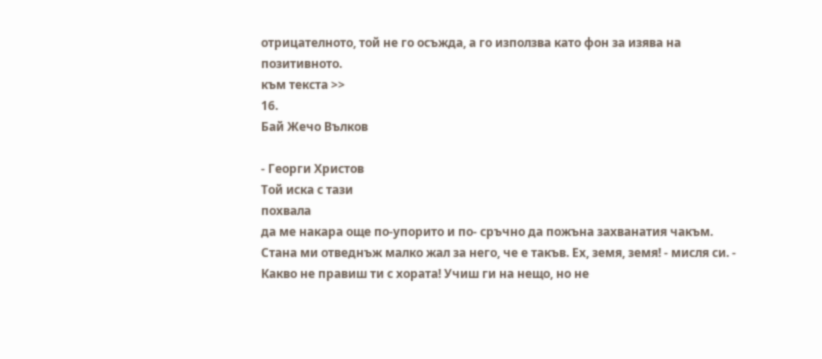отрицателното, той не го осъжда, а го използва като фон за изява на позитивното.
към текста >>
16.
Бай Жечо Вълков

- Георги Христов
Той иска с тази
похвала
да ме накара още по-упорито и по- сръчно да пожъна захванатия чакъм.
Стана ми отведнъж малко жал за него, че е такъв. Ех, земя, земя! - мисля си. - Какво не правиш ти с хората! Учиш ги на нещо, но не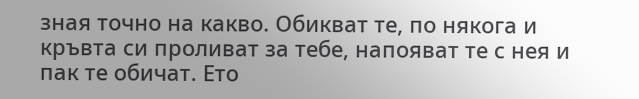зная точно на какво. Обикват те, по някога и кръвта си проливат за тебе, напояват те с нея и пак те обичат. Ето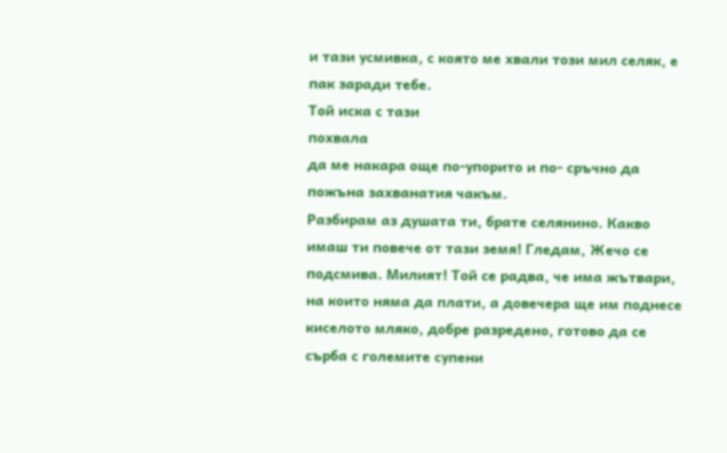и тази усмивка, с която ме хвали този мил селяк, е пак заради тебе.
Той иска с тази
похвала
да ме накара още по-упорито и по- сръчно да пожъна захванатия чакъм.
Разбирам аз душата ти, брате селянино. Какво имаш ти повече от тази земя! Гледам, Жечо се подсмива. Милият! Той се радва, че има жътвари, на които няма да плати, а довечера ще им поднесе киселото мляко, добре разредено, готово да се сърба с големите супени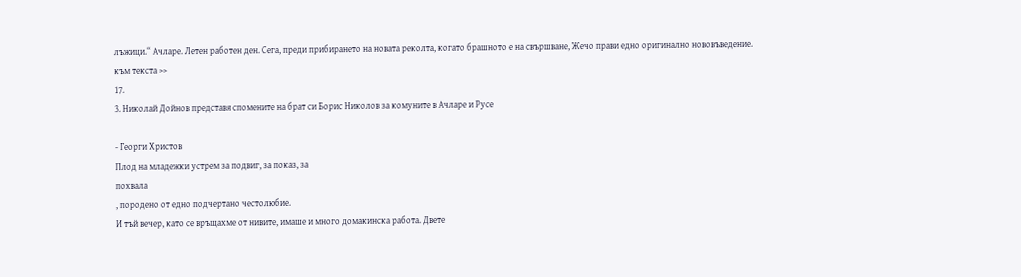лъжици.“ Ачларе. Летен работен ден. Сега, преди прибирането на новата реколта, когато брашното е на свършване, Жечо прави едно оригинално нововъведение.
към текста >>
17.
3. Николай Дойнов представя спомените на брат си Борис Николов за комуните в Ачларе и Русе

- Георги Христов
Плод на младежки устрем за подвиг, за показ, за
похвала
, породено от едно подчертано честолюбие.
И тъй вечер, като се връщахме от нивите, имаше и много домакинска работа. Двете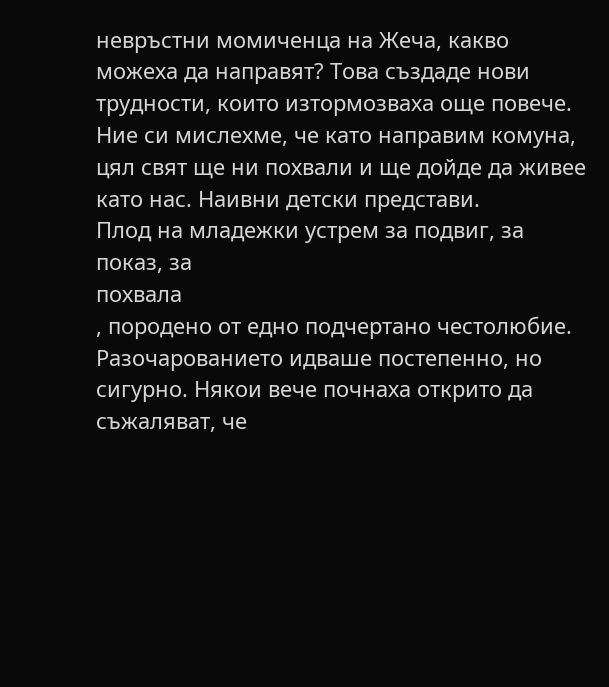невръстни момиченца на Жеча, какво можеха да направят? Това създаде нови трудности, които изтормозваха още повече. Ние си мислехме, че като направим комуна, цял свят ще ни похвали и ще дойде да живее като нас. Наивни детски представи.
Плод на младежки устрем за подвиг, за показ, за
похвала
, породено от едно подчертано честолюбие.
Разочарованието идваше постепенно, но сигурно. Някои вече почнаха открито да съжаляват, че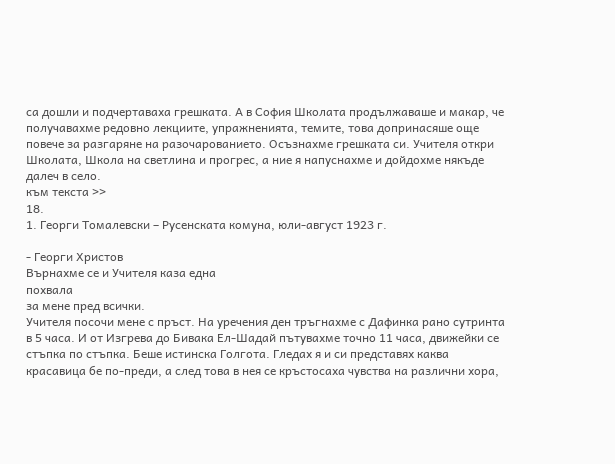са дошли и подчертаваха грешката. А в София Школата продължаваше и макар, че получавахме редовно лекциите, упражненията, темите, това допринасяше още повече за разгаряне на разочарованието. Осъзнахме грешката си. Учителя откри Школата, Школа на светлина и прогрес, а ние я напуснахме и дойдохме някъде далеч в село.
към текста >>
18.
1. Георги Томалевски – Русенската комуна, юли-август 1923 г.

- Георги Христов
Върнахме се и Учителя каза една
похвала
за мене пред всички.
Учителя посочи мене с пръст. На уречения ден тръгнахме с Дафинка рано сутринта в 5 часа. И от Изгрева до Бивака Ел-Шадай пътувахме точно 11 часа, движейки се стъпка по стъпка. Беше истинска Голгота. Гледах я и си представях каква красавица бе по-преди, а след това в нея се кръстосаха чувства на различни хора,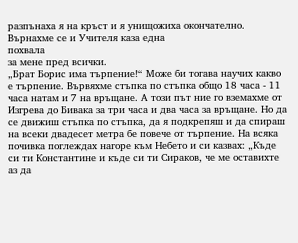разпънаха я на кръст и я унищожиха окончателно.
Върнахме се и Учителя каза една
похвала
за мене пред всички.
„Брат Борис има търпение!“ Може би тогава научих какво е търпение. Вървяхме стъпка по стъпка общо 18 часа - 11 часа натам и 7 на връщане. А този път ние го вземахме от Изгрева до Бивака за три часа и два часа за връщане. Но да се движиш стъпка по стъпка, да я подкрепяш и да спираш на всеки двадесет метра бе повече от търпение. На всяка почивка поглеждах нагоре към Небето и си казвах: „Къде си ти Константине и къде си ти Сираков, че ме оставихте аз да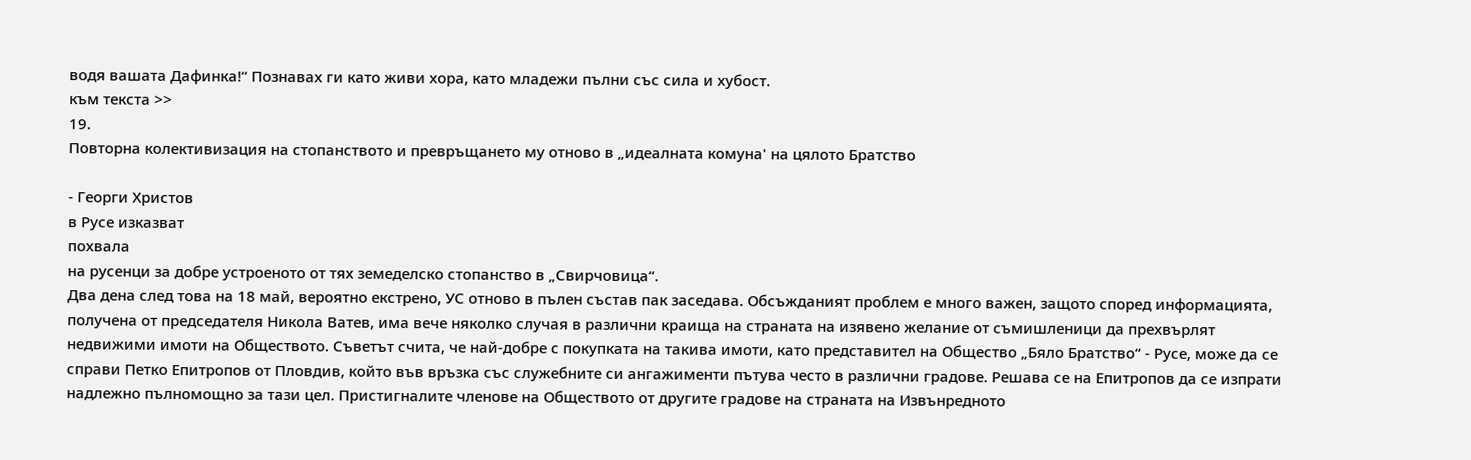водя вашата Дафинка!“ Познавах ги като живи хора, като младежи пълни със сила и хубост.
към текста >>
19.
Повторна колективизация на стопанството и превръщането му отново в „идеалната комуна' на цялото Братство

- Георги Христов
в Русе изказват
похвала
на русенци за добре устроеното от тях земеделско стопанство в „Свирчовица“.
Два дена след това на 18 май, вероятно екстрено, УС отново в пълен състав пак заседава. Обсъжданият проблем е много важен, защото според информацията, получена от председателя Никола Ватев, има вече няколко случая в различни краища на страната на изявено желание от съмишленици да прехвърлят недвижими имоти на Обществото. Съветът счита, че най-добре с покупката на такива имоти, като представител на Общество „Бяло Братство“ - Русе, може да се справи Петко Епитропов от Пловдив, който във връзка със служебните си ангажименти пътува често в различни градове. Решава се на Епитропов да се изпрати надлежно пълномощно за тази цел. Пристигналите членове на Обществото от другите градове на страната на Извънредното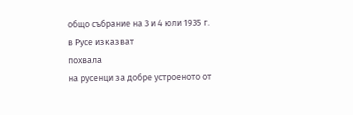общо събрание на 3 и 4 юли 1935 г.
в Русе изказват
похвала
на русенци за добре устроеното от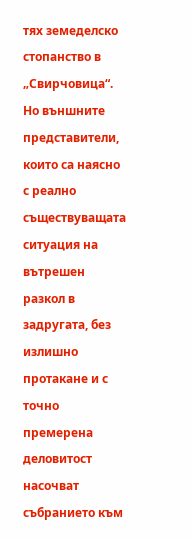тях земеделско стопанство в „Свирчовица“.
Но външните представители, които са наясно с реално съществуващата ситуация на вътрешен разкол в задругата, без излишно протакане и с точно премерена деловитост насочват събранието към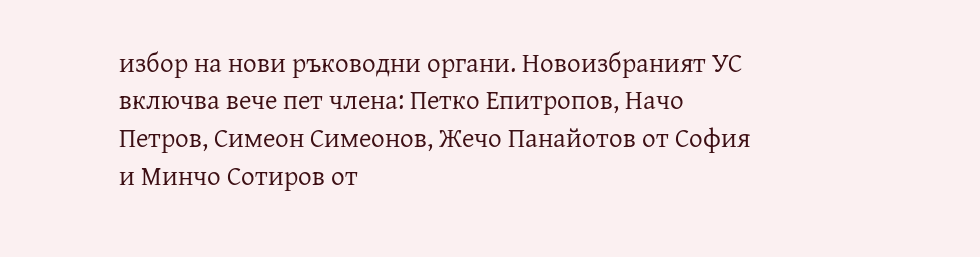избор на нови ръководни органи. Новоизбраният УС включва вече пет члена: Петко Епитропов, Начо Петров, Симеон Симеонов, Жечо Панайотов от София и Минчо Сотиров от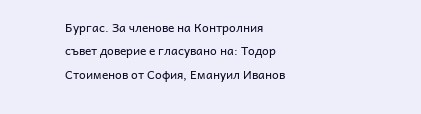Бургас. За членове на Контролния съвет доверие е гласувано на: Тодор Стоименов от София, Емануил Иванов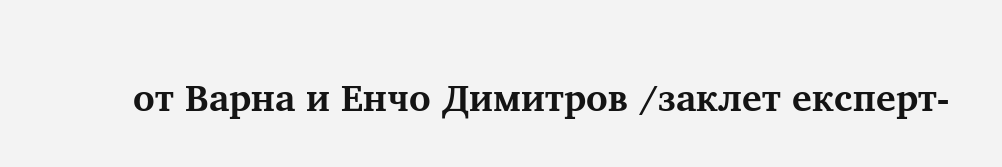от Варна и Енчо Димитров /заклет експерт-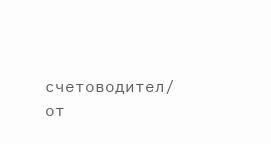счетоводител/ от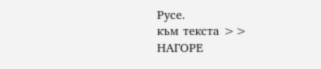Русе.
към текста >>
НАГОРЕ